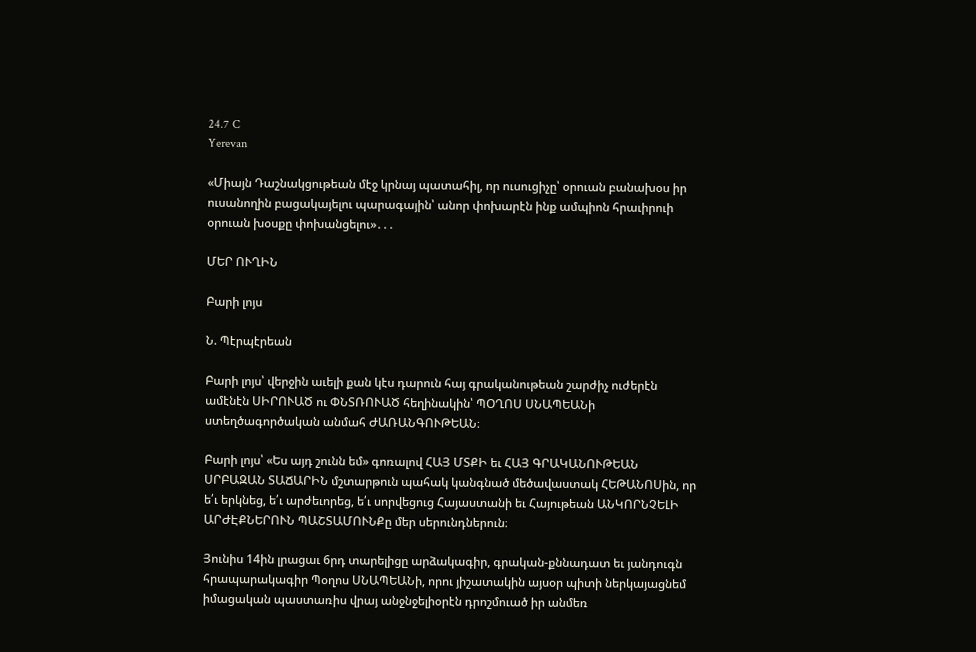24.7 C
Yerevan

«Միայն Դաշնակցութեան մէջ կրնայ պատահիլ, որ ուսուցիչը՝ օրուան բանախօս իր ուսանողին բացակայելու պարագային՝ անոր փոխարէն ինք ամպիոն հրաւիրուի օրուան խօսքը փոխանցելու»․․․

ՄԵՐ ՈՒՂԻՆ

Բարի լոյս

Ն. Պէրպէրեան

Բարի լոյս՝ վերջին աւելի քան կէս դարուն հայ գրականութեան շարժիչ ուժերէն ամէնէն ՍԻՐՈՒԱԾ ու ՓՆՏՌՈՒԱԾ հեղինակին՝ ՊՕՂՈՍ ՍՆԱՊԵԱՆի ստեղծագործական անմահ ԺԱՌԱՆԳՈՒԹԵԱՆ։

Բարի լոյս՝ «Ես այդ շունն եմ» գոռալով ՀԱՅ ՄՏՔԻ եւ ՀԱՅ ԳՐԱԿԱՆՈՒԹԵԱՆ ՍՐԲԱԶԱՆ ՏԱՃԱՐԻՆ մշտարթուն պահակ կանգնած մեծավաստակ ՀԵԹԱՆՈՍին, որ ե՛ւ երկնեց, ե՛ւ արժեւորեց, ե՛ւ սորվեցուց Հայաստանի եւ Հայութեան ԱՆԿՈՐՆՉԵԼԻ ԱՐԺԷՔՆԵՐՈՒՆ ՊԱՇՏԱՄՈՒՆՔը մեր սերունդներուն։

Յունիս 14ին լրացաւ 6րդ տարելիցը արձակագիր, գրական-քննադատ եւ յանդուգն հրապարակագիր Պօղոս ՍՆԱՊԵԱՆի, որու յիշատակին այսօր պիտի ներկայացնեմ իմացական պաստառիս վրայ անջնջելիօրէն դրոշմուած իր անմեռ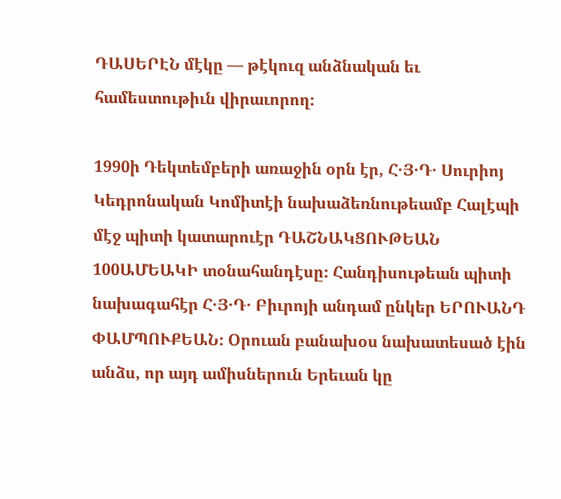ԴԱՍԵՐԷՆ մէկը — թէկուզ անձնական եւ համեստութիւն վիրաւորող։

1990ի Դեկտեմբերի առաջին օրն էր, Հ․Յ․Դ․ Սուրիոյ Կեդրոնական Կոմիտէի նախաձեռնութեամբ Հալէպի մէջ պիտի կատարուէր ԴԱՇՆԱԿՑՈՒԹԵԱՆ 100ԱՄԵԱԿԻ տօնահանդէսը։ Հանդիսութեան պիտի նախագահէր Հ․Յ․Դ․ Բիւրոյի անդամ ընկեր ԵՐՈՒԱՆԴ ՓԱՄՊՈՒՔԵԱՆ։ Օրուան բանախօս նախատեսած էին անձս, որ այդ ամիսներուն Երեւան կը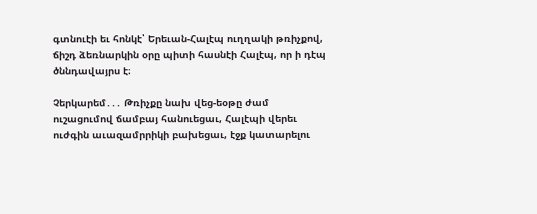գտնուէի եւ հոնկէ՝ Երեւան-Հալէպ ուղղակի թռիչքով, ճիշդ ձեռնարկին օրը պիտի հասնէի Հալէպ, որ ի դէպ ծննդավայրս է։

Չերկարեմ․․․ Թռիչքը նախ վեց-եօթը ժամ ուշացումով ճամբայ հանուեցաւ, Հալէպի վերեւ ուժգին աւազամրրիկի բախեցաւ, էջք կատարելու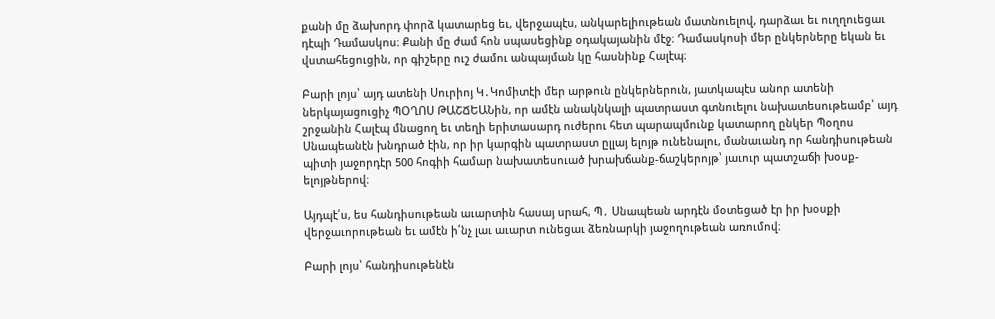քանի մը ձախորդ փորձ կատարեց եւ, վերջապէս, անկարելիութեան մատնուելով, դարձաւ եւ ուղղուեցաւ դէպի Դամասկոս։ Քանի մը ժամ հոն սպասեցինք օդակայանին մէջ։ Դամասկոսի մեր ընկերները եկան եւ վստահեցուցին, որ գիշերը ուշ ժամու անպայման կը հասնինք Հալէպ։

Բարի լոյս՝ այդ ատենի Սուրիոյ Կ․Կոմիտէի մեր արթուն ընկերներուն, յատկապէս անոր ատենի ներկայացուցիչ ՊՕՂՈՍ ԹԱՇՃԵԱՆին, որ ամէն անակնկալի պատրաստ գտնուելու նախատեսութեամբ՝ այդ շրջանին Հալէպ մնացող եւ տեղի երիտասարդ ուժերու հետ պարապմունք կատարող ընկեր Պօղոս Սնապեանէն խնդրած էին, որ իր կարգին պատրաստ ըլլայ ելոյթ ունենալու, մանաւանդ որ հանդիսութեան պիտի յաջորդէր 500 հոգիի համար նախատեսուած խրախճանք-ճաշկերոյթ՝ յաւուր պատշաճի խօսք-ելոյթներով։

Այդպէ՛ս, ես հանդիսութեան աւարտին հասայ սրահ, Պ․ Սնապեան արդէն մօտեցած էր իր խօսքի վերջաւորութեան եւ ամէն ի՛նչ լաւ աւարտ ունեցաւ ձեռնարկի յաջողութեան առումով։

Բարի լոյս՝ հանդիսութենէն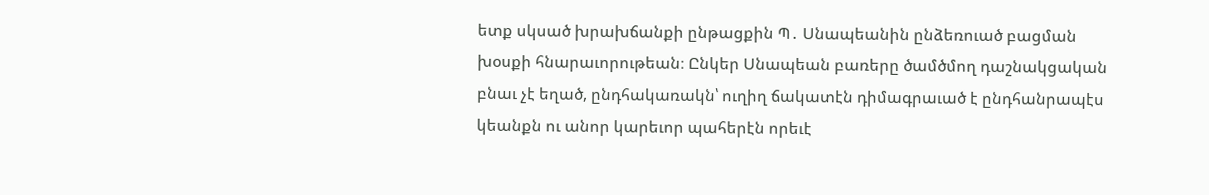ետք սկսած խրախճանքի ընթացքին Պ․ Սնապեանին ընձեռուած բացման խօսքի հնարաւորութեան։ Ընկեր Սնապեան բառերը ծամծմող դաշնակցական բնաւ չէ եղած, ընդհակառակն՝ ուղիղ ճակատէն դիմագրաւած է ընդհանրապէս կեանքն ու անոր կարեւոր պահերէն որեւէ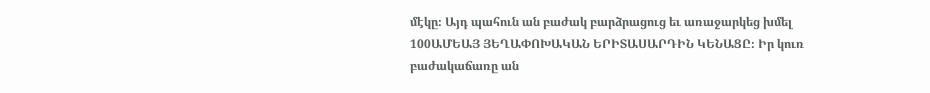մէկը։ Այդ պահուն ան բաժակ բարձրացուց եւ առաջարկեց խմել 100ԱՄԵԱՅ ՅԵՂԱՓՈԽԱԿԱՆ ԵՐԻՏԱՍԱՐԴԻՆ ԿԵՆԱՑԸ։ Իր կուռ բաժակաճառը ան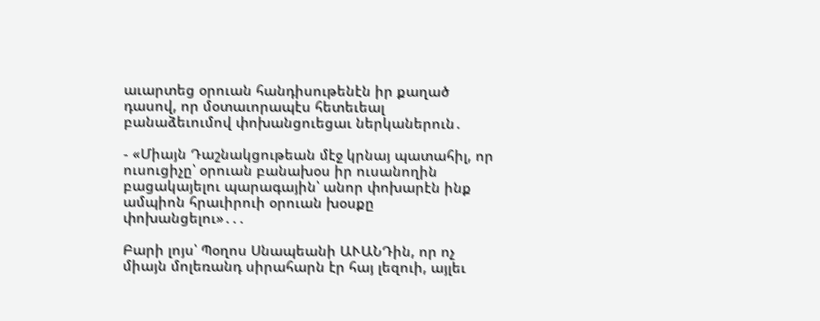աւարտեց օրուան հանդիսութենէն իր քաղած դասով, որ մօտաւորապէս հետեւեալ բանաձեւումով փոխանցուեցաւ ներկաներուն․

- «Միայն Դաշնակցութեան մէջ կրնայ պատահիլ, որ ուսուցիչը՝ օրուան բանախօս իր ուսանողին բացակայելու պարագային՝ անոր փոխարէն ինք ամպիոն հրաւիրուի օրուան խօսքը փոխանցելու»․․․

Բարի լոյս՝ Պօղոս Սնապեանի ԱՒԱՆԴին, որ ոչ միայն մոլեռանդ սիրահարն էր հայ լեզուի, այլեւ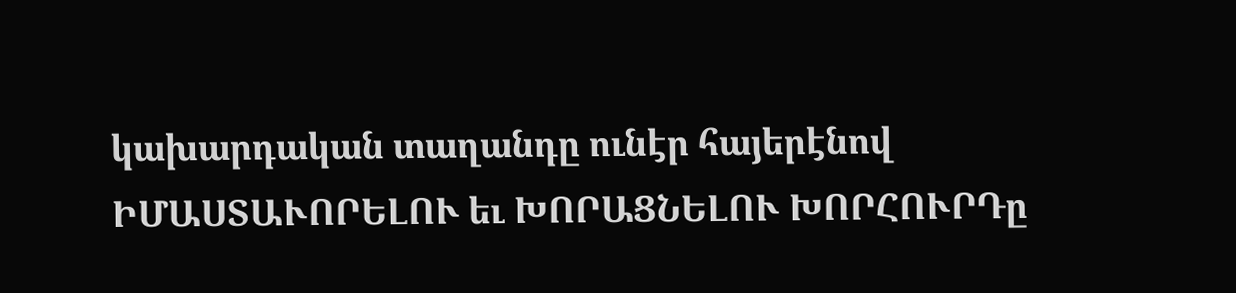կախարդական տաղանդը ունէր հայերէնով ԻՄԱՍՏԱՒՈՐԵԼՈՒ եւ ԽՈՐԱՑՆԵԼՈՒ ԽՈՐՀՈՒՐԴը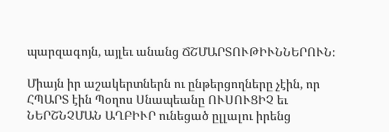պարզագոյն, այլեւ անանց ՃՇՄԱՐՏՈՒԹԻՒՆՆԵՐՈՒՆ։

Միայն իր աշակերտներն ու ընթերցողները չէին, որ ՀՊԱՐՏ էին Պօղոս Սնապեանը ՈՒՍՈՒՑԻՉ եւ ՆԵՐՇՆՉՄԱՆ ԱՂԲԻՒՐ ունեցած ըլլալու իրենց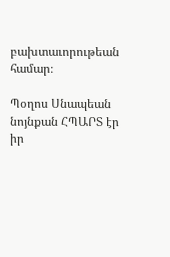բախտաւորութեան համար։

Պօղոս Սնապեան նոյնքան ՀՊԱՐՏ էր իր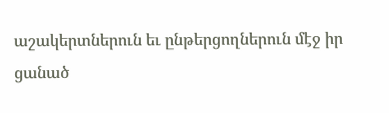աշակերտներուն եւ ընթերցողներուն մէջ իր ցանած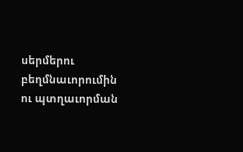սերմերու բեղմնաւորումին ու պտղաւորման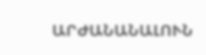ԱՐԺԱՆԱՆԱԼՈՒՆ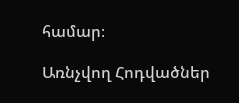համար։

Առնչվող Հոդվածներ